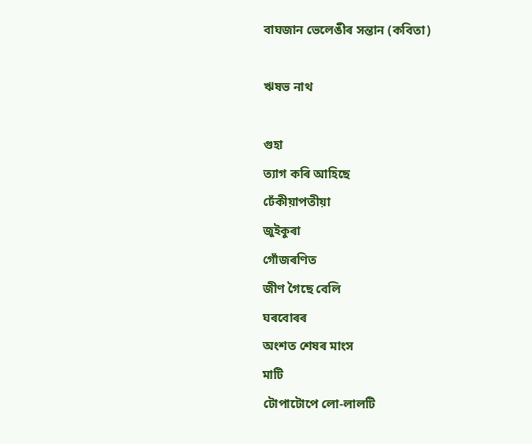বাঘজান ভেলেঙীৰ সন্তান (কবিতা)

ঋষভ নাথ

গুহা
ত্যাগ কৰি আহিছে
ঢেঁকীয়াপতীয়া
জুইকুৰা
গোঁজৰণিত
জীণ গৈছে বেলি
ঘৰবোৰৰ
অংশত শেষৰ মাংস
মাটি
টোপাটোপে লো-লালটি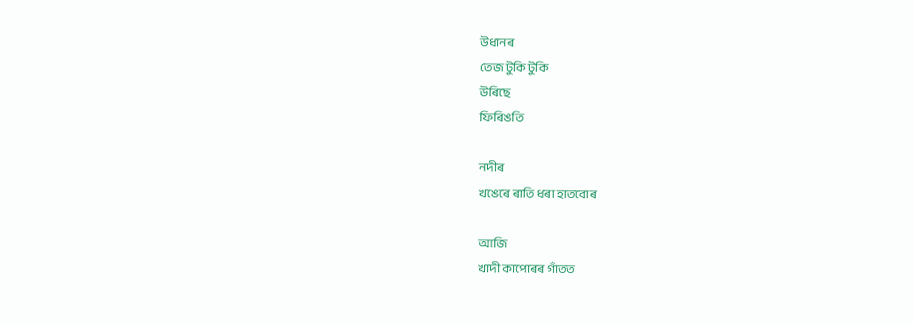উধানৰ
তেজ টুকি টুকি
উৰিছে
ফিৰিঙতি

নদীৰ
খঙেৰে ৰাতি ধৰা হাতবোৰ

আজি
খাদী কাপোৰৰ গাঁতত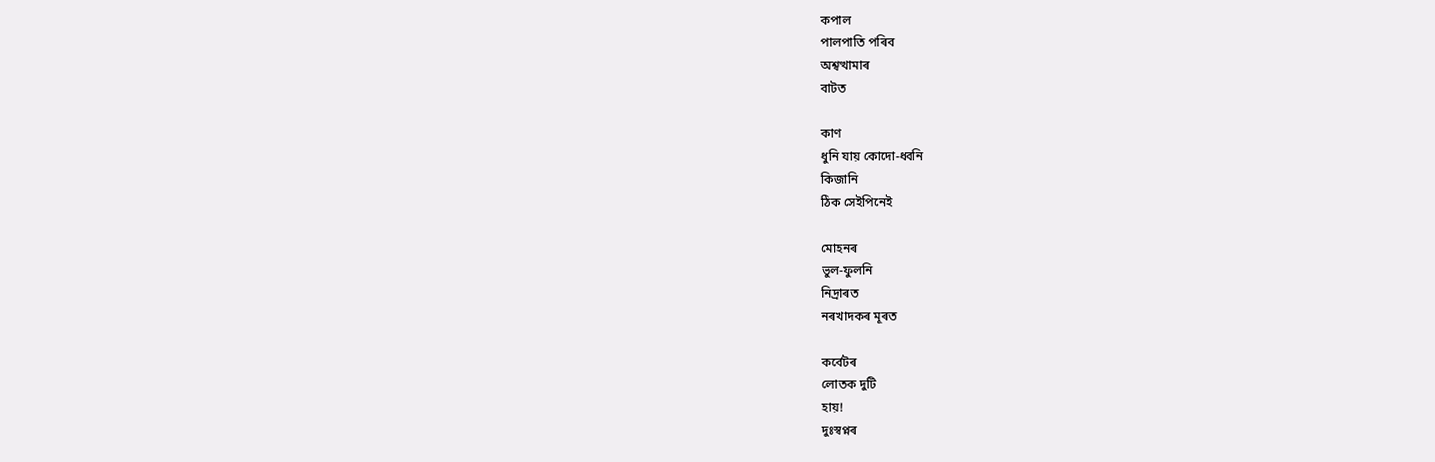কপাল
পালপাতি পৰিব
অশ্বত্থামাৰ
বাটত

কাণ
ধুনি যায় কোদো-ধ্বনি
কিজানি
ঠিক সেইপিনেই

মোহনৰ
ভুল-ফুলনি
নিদ্ৰাৰত
নৰখাদকৰ মূৰত

কৰ্বেটৰ
লোতক দুটি
হায়!
দুঃস্বপ্নৰ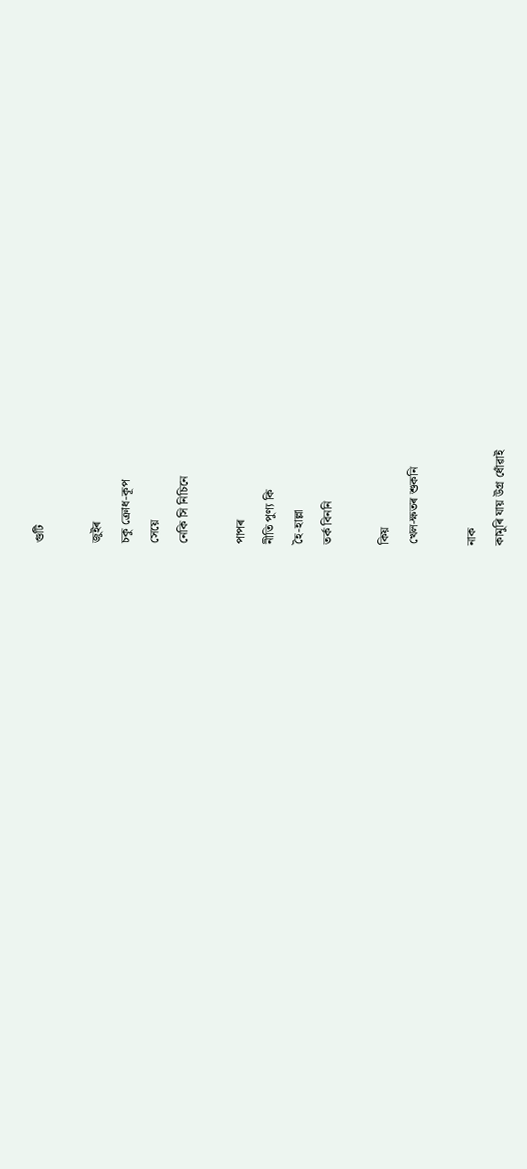গুটি

জুইৰ
চকু ক্ৰোধ-কূপ
সেয়ে
নেকি সি নিচিনে

পাপৰ
নীতি পুণ্য কি
হৈ-হাল্লা
তৰ্ক বিননি

কিয়
খেল-ক্ষতৰ শুকনি

নাক
কামুৰি যায় উগ্ৰ ধোঁৱাই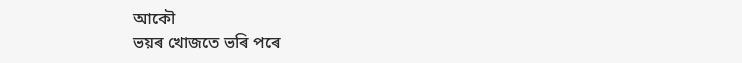আকৌ
ভয়ৰ খোজতে ভৰি পৰে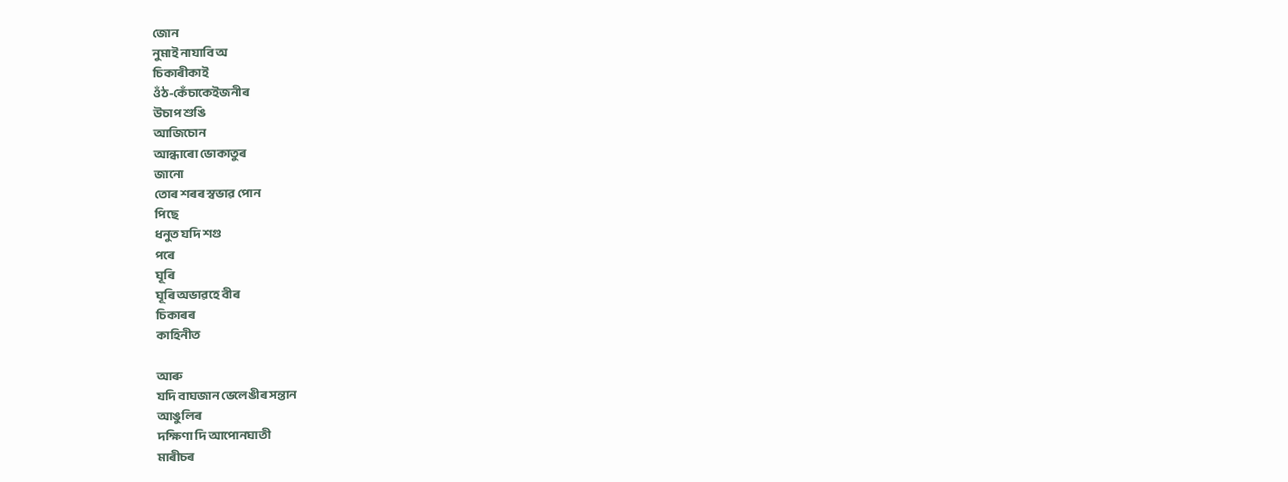জোন
নুমাই নাযাবি অ
চিকাৰীকাই
ওঁঠ-কেঁচাকেইজনীৰ
উচাপ শুঙি
আজিচোন
আন্ধাৰো ভোকাতুৰ
জানো
তোৰ শৰৰ স্বভাৱ পোন
পিছে
ধনুত যদি শগু
পৰে
ঘূৰি
ঘূৰি অভাৱহে বীৰ
চিকাৰৰ
কাহিনীত

আৰু
যদি বাঘজান ভেলেঙীৰ সন্তান
আঙুলিৰ
দক্ষিণা দি আপোনঘাতী
মাৰীচৰ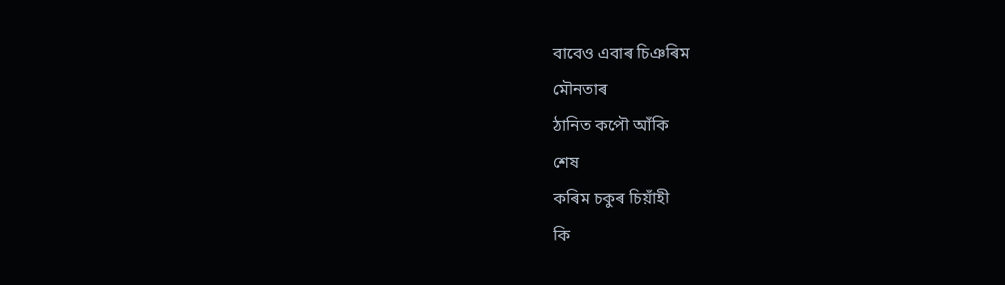বাবেও এবাৰ চিঞৰিম
মৌনতাৰ
ঠানিত কপৌ আঁকি
শেষ
কৰিম চকুৰ চিয়াঁহী
কি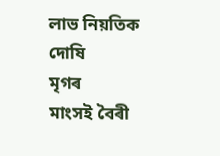লাভ নিয়তিক
দোষি
মৃগৰ
মাংসই বৈৰী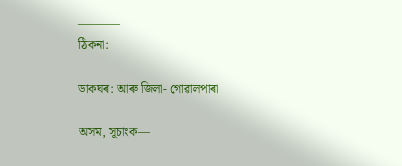———–
ঠিকনা:

ডাকঘৰ: আৰু জিলা- গোৱালপাৰা

অসম, সূচাংক—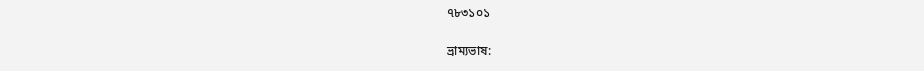৭৮৩১০১

ভ্ৰাম্যভাষ: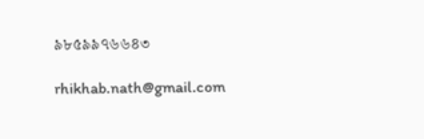৯৮৫৯৯৭৬৬৪৩

rhikhab.nath@gmail.com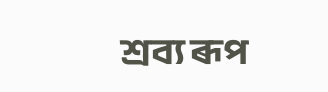শ্ৰব্য ৰূপ